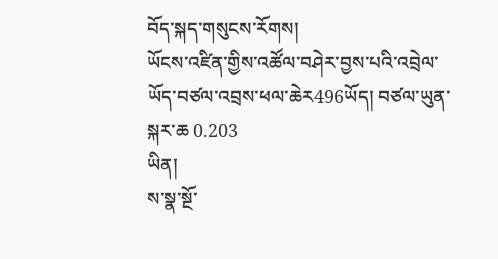བོད་སྐད་གསུངས་རོགས།
ཡོངས་འཛིན་གྱིས་འཚོལ་བཤེར་བྱས་པའི་འབྲེལ་ཡོད་བཙལ་འབྲས་ཕལ་ཆེར496ཡོད། བཙལ་ཡུན་སྐར་ཆ 0.203
ཡིན།
ས་སྣ་སྔོ་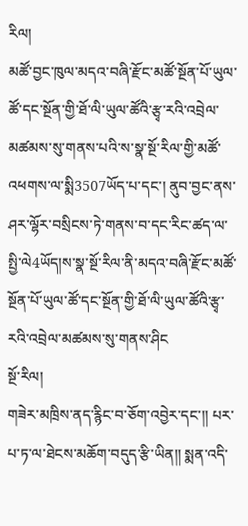རིལ།
མཚོ་བྱང་ཁུལ་མདའ་བཞི་རྫོང་མཚོ་སྔོན་པོ་ཡུལ་ཚོ་དང་སྔོན་གྱི་ཐོ་ལི་ཡུལ་ཚོའི་རྩྭ་རའི་འབྲེལ་མཚམས་སུ་གནས་པའི་ས་སྣ་སྔོ་རིལ་གྱི་མཚོ་འཕགས་ལ་སྨི3507ཡོད་པ་དང་། ནུབ་བྱང་ནས་ཤར་ལྷོར་བསྲིངས་ཏེ་གནས་བ་དང་རིང་ཚད་ལ་སྤྱི་ལེ4ཡོད།ས་སྣ་སྔོ་རིལ་ནི་མདའ་བཞི་རྫོང་མཚོ་སྔོན་པོ་ཡུལ་ཚོ་དང་སྔོན་གྱི་ཐོ་ལི་ཡུལ་ཚོའི་རྩྭ་རའི་འབྲེལ་མཚམས་སུ་གནས་ཤིང
སྔོ་རིལ།
གཟེར་མཁྲིས་ནད་རྙིང་བ་ཅོག་འབྱེར་དང་༎ པར་པ་ཏ་ལ་ཐེངས་མཆོག་བདུད་རྩི་ཡིན༎ སྨན་འདི་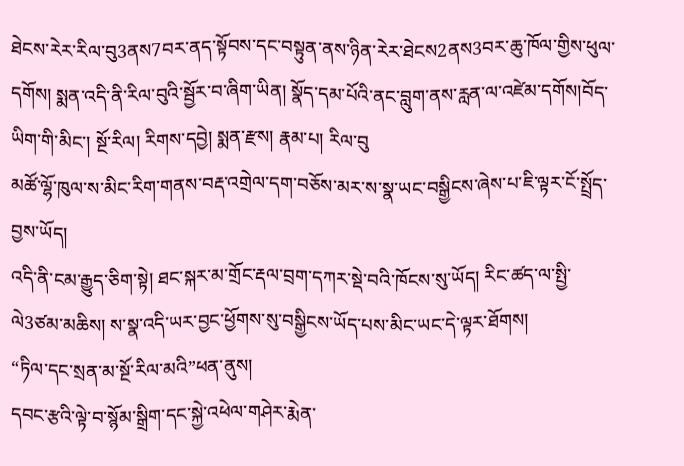ཐེངས་རེར་རིལ་བུ3ནས7བར་ནད་སྟོབས་དང་བསྟུན་ནས་ཉིན་རེར་ཐེངས2ནས3བར་ཆུ་ཁོལ་གྱིས་ཕུལ་དགོས། སྨན་འདི་ནི་རིལ་བུའི་སྦྱོར་བ་ཞིག་ཡིན། སྣོད་དམ་པོའི་ནང་བླུག་ནས་རླན་ལ་འཛེམ་དགོས།བོད་ཡིག་གི་མིང་། སྔོ་རིལ། རིགས་དབྱེ། སྨན་རྫས། རྣམ་པ། རིལ་བུ
མཚོ་ལྷོ་ཁུལ་ས་མིང་རིག་གནས་བརྡ་འགྲེལ་དག་བཅོས་མར་ས་སྣ་ཡང་བསྒྱིངས་ཞེས་པ་ཇི་ལྟར་ངོ་སྤྲོད་བྱས་ཡོད།
འདི་ནི་ངམ་རྒྱུད་ཅིག་སྟེ། ཐང་སྐར་མ་གྲོང་རྡལ་བྲག་དཀར་སྡེ་བའི་ཁོངས་སུ་ཡོད། རིང་ཚད་ལ་སྤྱི་ལེ3ཙམ་མཆིས། ས་སྣ་འདི་ཡར་བྱང་ཕྱོགས་སུ་བསྒྱིངས་ཡོད་པས་མིང་ཡང་དེ་ལྟར་ཐོགས།
“ཏིལ་དང་སྲན་མ་སྔོ་རིལ་མའི”ཕན་ནུས།
དབང་རྩའི་ལྟེ་བ་སྙོམ་སྒྲིག་དང་སྐྱེ་འཕེལ་གཤེར་རྨེན་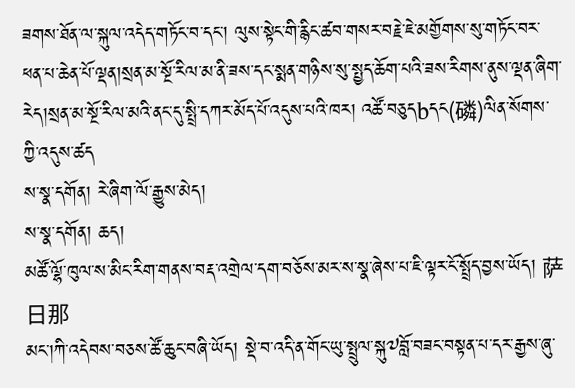ཟགས་ཐོན་ལ་སྐུལ་འདེད་གཏོང་བ་དང་། ལུས་སྟེང་གི་རྙིང་ཚབ་གསར་བརྗེ་ཇེ་མགྱོགས་སུ་གཏོང་བར་ཕན་པ་ཆེན་པོ་ལྡན།སྲན་མ་སྔོ་རིལ་མ་ནི་ཟས་དང་སྨན་གཉིས་སུ་སྤྱད་ཆོག་པའི་ཟས་རིགས་ནུས་ལྡན་ཞིག་རེད།སྲན་མ་སྔོ་རིལ་མའི་ནང་དུ་སྤྲི་དཀར་མོད་པོ་འདུས་པའི་ཁར། འཚོ་བཅུདbདང(磷)ལིན་སོགས་ཀྱི་འདུས་ཚད
ས་སྣ་དགོན། རེ་ཞིག་ལོ་རྒྱུས་མེད།
ས་སྣ་དགོན། ཆད།
མཚོ་ལྷོ་ཁུལ་ས་མིང་རིག་གནས་བརྡ་འགྲེལ་དག་བཅོས་མར་ས་སྣ་ཞེས་པ་ཇི་ལྟར་ངོ་སྤྲོད་བྱས་ཡོད། 萨日那
མང་།ཀི་འདེབས་བཅས་ཚོ་ཆུང་བཞི་ཡོད། སྡེ་བ་འདི་ན་གོང་ཡུ་སྤྲུལ་སྐུ༧བློ་བཟང་བསྟན་པ་དར་རྒྱས་ཞུ་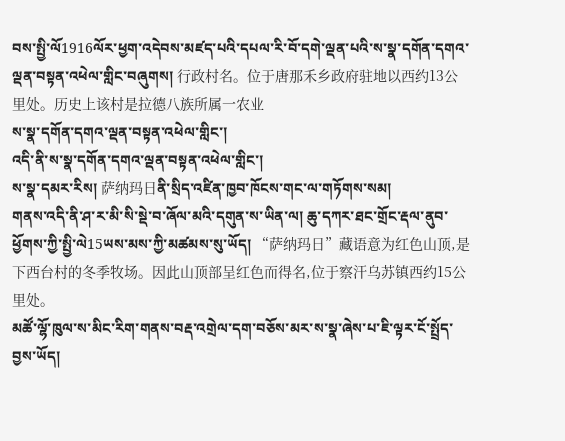བས་སྤྱི་ལོ1916ལོར་ཕྱག་འདེབས་མཛད་པའི་དཔལ་རི་བོ་དགེ་ལྡན་པའི་ས་སྣ་དགོན་དགའ་ལྡན་བསྟན་འཕེལ་གླིང་བཞུགས། 行政村名。位于唐那禾乡政府驻地以西约13公里处。历史上该村是拉德八族所属一农业
ས་སྣ་དགོན་དགའ་ལྡན་བསྟན་འཕེལ་གླིང་།
འདི་ནི་ས་སྣ་དགོན་དགའ་ལྡན་བསྟན་འཕེལ་གླིང་།
ས་སྣ་དམར་རིས། 萨纳玛日ནི་སྲིད་འཛིན་ཁྱབ་ཁོངས་གང་ལ་གཏོགས་སམ།
གནས་འདི་ནི་ཤ་ར་མི་སི་སྡེ་བ་ཞོལ་མའི་དགུན་ས་ཡིན་ལ། ཆུ་དཀར་ཐང་གྲོང་རྡལ་ནུབ་ཕྱོགས་ཀྱི་སྤྱི་ལེ15ཡས་མས་ཀྱི་མཚམས་སུ་ཡོད། “萨纳玛日”藏语意为红色山顶,是下西台村的冬季牧场。因此山顶部呈红色而得名,位于察汗乌苏镇西约15公里处。
མཚོ་ལྷོ་ཁུལ་ས་མིང་རིག་གནས་བརྡ་འགྲེལ་དག་བཅོས་མར་ས་སྣ་ཞེས་པ་ཇི་ལྟར་ངོ་སྤྲོད་བྱས་ཡོད།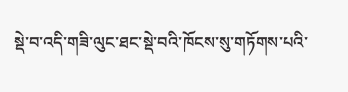སྡེ་བ་འདི་གཟི་ལུང་ཐང་སྡེ་བའི་ཁོངས་སུ་གཏོགས་པའི་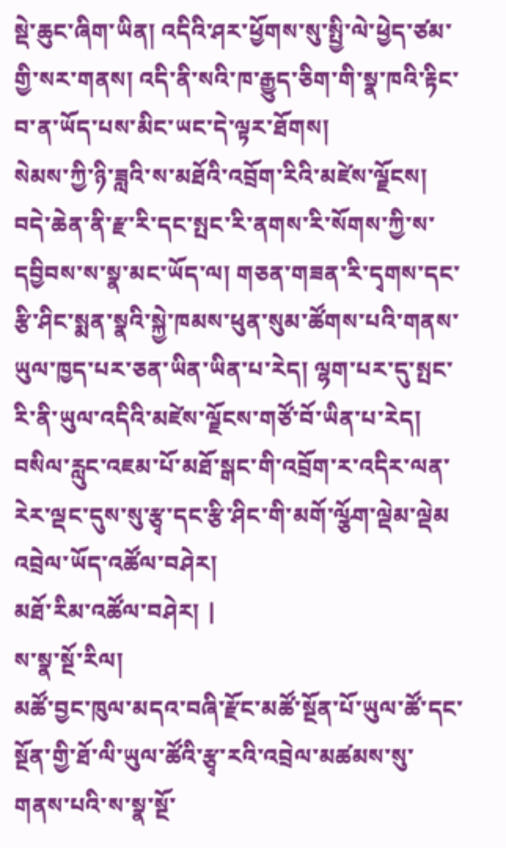སྡེ་ཆུང་ཞིག་ཡིན། འདིའི་ཤར་ཕྱོགས་སུ་སྤྱི་ལེ་ཕྱེད་ཙམ་གྱི་སར་གནས། འདི་ནི་སའི་ཁ་རྒྱུད་ཅིག་གི་སྣ་ཁའི་རྟིང་བ་ན་ཡོད་པས་མིང་ཡང་དེ་ལྟར་ཐོགས།
སེམས་ཀྱི་ཉི་ཟླའི་ས་མཐོའི་འབྲོག་རིའི་མཛེས་ལྗོངས།
བདེ་ཆེན་ནི་རྫ་རི་དང་སྤང་རི་ནགས་རི་སོགས་ཀྱི་ས་དབྱིབས་ས་སྣ་མང་ཡོད་ལ། གཅན་གཟན་རི་དྭགས་དང་རྩི་ཤིང་སྨན་སྣའི་སྐྱེ་ཁམས་ཕུན་སུམ་ཚོགས་པའི་གནས་ཡུལ་ཁྱད་པར་ཅན་ཡིན་ཡིན་པ་རེད། ལྷག་པར་དུ་སྤང་རི་ནི་ཡུལ་འདིའི་མཛེས་ལྗོངས་གཙོ་བོ་ཡིན་པ་རེད། བསིལ་རླུང་འཇམ་པོ་མཐོ་སྒང་གི་འབྲོག་ར་འདིར་ལན་རེར་ལྡང་དུས་སུ་རྩྭ་དང་རྩི་ཤིང་གི་མགོ་ལྩོག་ལྡེམ་ལྡེམ
འབྲེལ་ཡོད་འཚོལ་བཤེར།
མཐོ་རིམ་འཚོལ་བཤེར། |
ས་སྣ་སྔོ་རིལ།
མཚོ་བྱང་ཁུལ་མདའ་བཞི་རྫོང་མཚོ་སྔོན་པོ་ཡུལ་ཚོ་དང་སྔོན་གྱི་ཐོ་ལི་ཡུལ་ཚོའི་རྩྭ་རའི་འབྲེལ་མཚམས་སུ་གནས་པའི་ས་སྣ་སྔོ་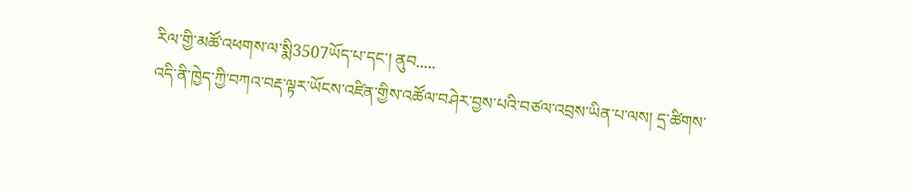རིལ་གྱི་མཚོ་འཕགས་ལ་སྨི3507ཡོད་པ་དང་། ནུབ.....
འདི་ནི་ཁྱེད་ཀྱི་བཀའ་བརྡ་ལྟར་ཡོངས་འཛིན་གྱིས་འཚོལ་བཤེར་བྱས་པའི་བཙལ་འབྲས་ཡིན་པ་ལས། དྲ་ཚིགས་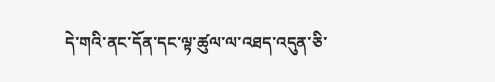དེ་གའི་ནང་དོན་དང་ལྟ་ཚུལ་ལ་འཐད་འདུན་ཅི་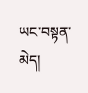ཡང་བསྟན་མེད།